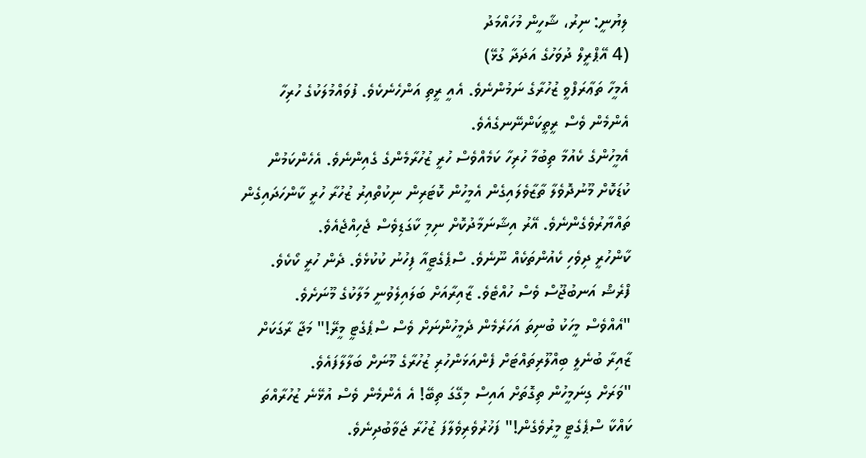ލިޔުނީ: ނިރު، ޝާހީން މުހައްމަދު
(4 އޭޕްރީލް ދުވަހުގެ އަދަދާ ގުޅޭ)
އެމީހާ ތަޢާރަފްވީ ޒުހުރާގެ ނަމުންނެވެ. އެއީ ރީތި އަންހެނެކެވެ. ފުވައްމުލަކުގެ ހުރިހާ އެންމެން ވެސް ރީތީކަންނޭނގެއެވެ.
އެމީހުންގެ ކެއުމާ ތިބުމާ ހުރިހާ ކަމެއްވެސް ހުރީ ޒުހުރާމެންގެ ގެއިންނެވެ. އެހެންކަމުން ކުޑަކޮށް މޫނުދޮވެލާ ތާޒާވެލައިގެން އެމީހުން ކޮޓަރިން ނިކުތްއިރު ޒުހުރާ ހުރީ ކާންހަދައިގެން ތައްޔާރުވެގެންނެވެ. އޭރު އިޝާނަމާދުކޮށް ނިމި ކާގަޑިވެސް ޖެހިއްޖެއެވެ.
ކާންހުރީ ދިވެހި ކެއުންތަކެއް ނޫނެވެ. ސްޕެގެޓީއާ ފިހުނު ކުކުޅެވެ. ދެން ހުރީ ކޯކެވެ. ފްރެޝް އަނބުޖޫސް ވެސް ހުއްޓެވެ. ޒާއިރާއަށް ބަލައިލެވުނީ މަލާކުގެ މޫނަށެވެ.
"އެއްވެސް މީހަކު ބުނިތަ އަހަރެމެން ދެމީހުންނަށް ވެސް ސްޕެގެޓީ މީރޭ!" މަޖާ ރާގަކަށް ޒާއިރާ ބުނެލީ ބިއްލޫރިތައްޓަށް ފެންއަޅަންހުރި ޒުހުރާގެ މޫނަށް ބަލާލާފައެވެ.
"ވަރަށް ގިނަމީހުން ތިގޮތަށް އައިސް މިގޭގަ ތިބޭ! އެ އެންމެން ވެސް އުޅޭނެ ޒުހުރާއްތަ ކައްކާ ސްޕެގެޓީ މީރުވެގެން!" ފަޚުރުވެރިވެލާފަ ޒުހުރާ ޖަވާބުދިނެވެ.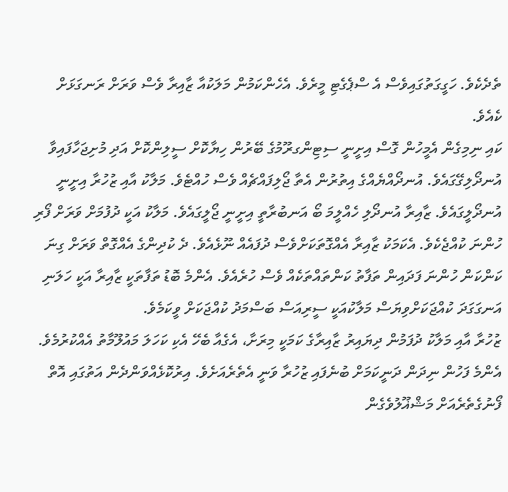ތެދެކެވެ. ހަގީގަތުގައިވެސް އެ ސްޕެގެޓި މީރެވެ. އެހެންކަމުން މަލަކުއާ ޒާއިރާ ވެސް ވަރަށް ރަނގަޅަށް ކެއެވެ.
ކައި ނިމިގެން އެމީހުން ގޮސް އިށީނީ ސިޓިންގރޫމުގެ ބޭރުން ހިޔާކޮށް ސީލިންކޮށް އަދި މުށިޖަހާފައިވާ އުނދޯލިގޭގައެވެ. އުނދޯއްޔެއްގެ އިތުރުން އެތާ ޖޯލިފައްޗެއް ވެސް ހުއްޓެވެ. މަލާކު އާއި ޒުހުރާ އިށީނީ އުނދޯލީގައެވެ. ޒާއިރާ އުނދޯލި ހެއްލީމަ ބޯ އަނބުރާތީ އިށީނީ ޖޯލީގައެވެ. މަލާކު އަކީ ދުފުމަށް ވަރަށް ފޯރި ހުންނަ ކުއްޖެކެވެ. އެކަމަކު ޒާއިރާ އެއްގޮތަކަށްވެސް ދުފައެއް ނޫޅެއެވެ. ދެ ކުދިންގެ އެއްގޮތް ވަރަށް ގިނަ ކަންކަން ހުންނަ ފަދައިން ތަފާތު ކަންތައްތަކެއް ވެސް ހުރެއެވެ. އެންމެ ބޮޑު ތަފާތަކީ ޒާއިރާ އަކީ ހަލަނި އަނގަގަދަ ކުއްޖަކަށްވިޔަސް މަލާކުއަކީ ސީރިއަސް ބަސްމަދު ކުއްޖަކަށް ވީކަމެވެ.
ޒުހުރާ އާއި މަލާކު ދުފަމުން ދިޔައިރު ޒާއިރާގެ ކަމަކީ މިރަށާ، އެގެއާ ބެހޭ އެކި ކަހަލަ މައުލޫމާތު އެއްކުރުމެވެ. އެންމެ ފަހުން ނިދަން ދަނީކަމަށް ބުނެފައި ޒުހުރާ ވަނީ އެތެރެއަށެވެ. އިރުކޮޅެއްވަންދެން އަތުގައި އޮތް ފޯނުގެތެރެއަށް މަޝްޣޫލުވެގެން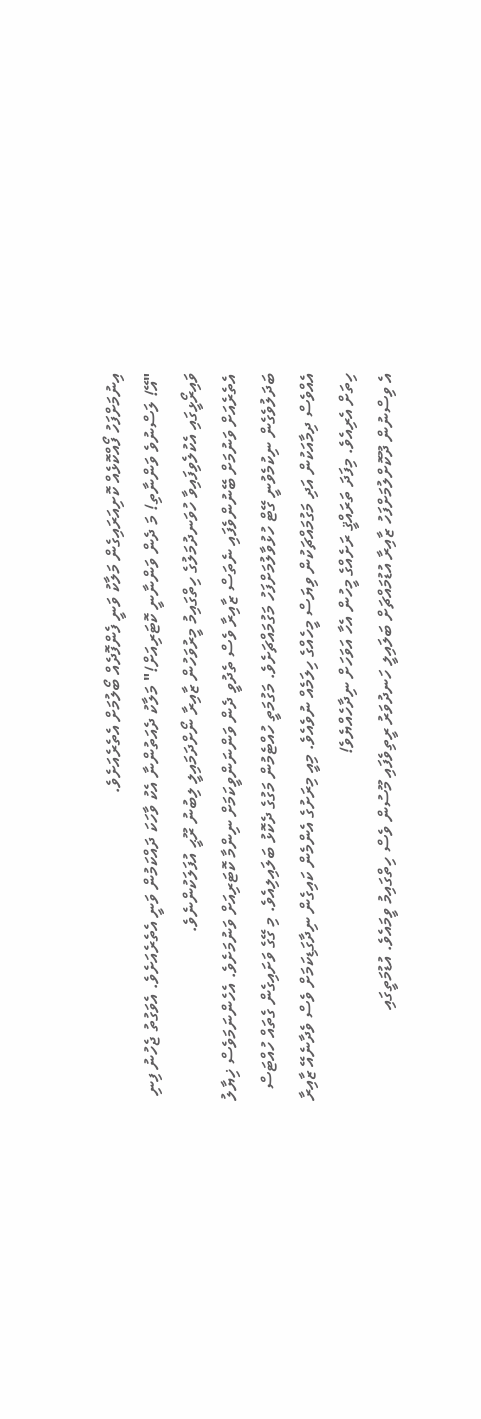އިނުމަށްފަހު ފޯއްކޮޅެއް ކޮށިއަރައިގެން މަލާކު ވަނީ ފެންފޮދެއް ބޯލުމަށް އެތެރެއަށެވެ.
"އޭ! ލަސްނުވެ ވަންނާތި! މަ ދެން ވަންނާނީ ކޮޓަރިއަށް!" މަލާކު ދެއަތުންނާ އެކު ވާހަކަ ދައްކަމުން ވަނީ އެތެރެއަށެވެ. އެވަގުތު ޖެހުނު ފިނި ވައިރޯޅީގައި އެކުލެވިފައިވާ ހުވަނދުމަލުގެ ހިތްގައިމު މީރުވަހުން ޒާއިރާ ނޯށްދަމައިލީ ލިބުނު ރޫޙީ އުފަލަކުންނެވެ.
އެތެރެއަށް ވަނުމަށް ބޭނުންވެފައި ނެތަސް ޒާއިރާ ވެސް ތެދުވީ ދެން ވަންނަންވީކަމަށް ނިންމާ ކޮޓަރިއަށް ވަނުމަށެވެ. އެހެންނަމަވެސް ޚިޔާލު ބަދަލުވެގެން ނިކުމެވުނީ ގޭޓް ހުޅުވާލުމަށްފަހު މަގުމައްޗަށެވެ. މަގުމަތީ ހުއްޓެމުން މަގުގެ ދެކޮޅު ބަލައިލިއެވެ. މި ގޭގެ ވަށައިގެން ގެތައް ހުއްޓަސް އެއްވެސް ދިމާއަކުން އަދި މަގުމައްޗަކުން ވިޔަސް މީހެއްގެ ހިލަމެއް ނުވެއެވެ. މިއީ މިރަށުގެ އެންމެން ކައިގެން ނިދާގަޑިކަމަށް ވެސް ވެދާނެއޭ ޒާއިރާ ހިތަށް އެރިއެވެ. މިފަދަ ތަރައްޤީ ރަށެއްގެ މީހުން އެހާ އަވަހަށް ނިދާހެއްޔެވެ!
އެ ވިސްނުން ދޫކޮށްލުމަށްފަހު ޒާއިރާ އުޑުމައްޗަށް ބަލައިލީ ހަނދުވަރު ރީތިވެފައި މޫސުން ވެސް ހިތްގައިމު ވީމައެވެ. އުޑުމަތީގައި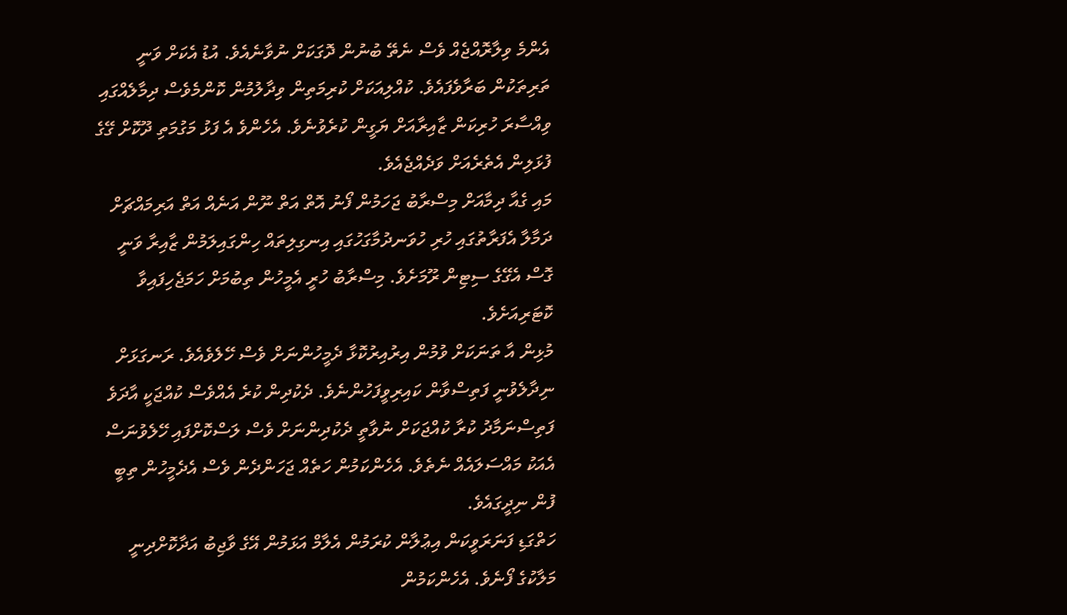އެންމެ ވިލާރޮއްޖެއް ވެސް ނެތޭ ބުނުން ދޮގަކަށް ނުވާނެއެވެ. އުޑު އެކަށް ވަނީ ތަރިތަކުން ބަރާވެފައެވެ. ކުއްލިއަކަށް ކުރިމަތިން ވިދާލުމުން ކޮންމެވެސް ދިމާލެއްގައި ވިއްސާރަ ހުރިކަން ޒާއިރާއަށް ޔަގީން ކުރެވުނެވެ. އެހެންވެ އެ ފަޅު މަގުމަތި ދޫކޮށް ގޭގެ ފުޅަލިން އެތެރެއަށް ވަދެއްޖެއެވެ.
މައި ގެއާ ދިމާއަށް މިސްރާބު ޖަހަމުން ފޯނު އޮތް އަތް ނޫން އަނެއް އަތް އަރިމައްޗަށް ދަމާލާ އެފަރާތުގައި ހުރި ހުވަނދުމާގަހުގައި އިނގިލިތައް ހިންގައިލަމުން ޒާއިރާ ވަނީ ގޮސް އެގޭގެ ސިޓިން ރޫމަށެވެ. މިސްރާބު ހުރީ އެމީހުން ތިބުމަށް ހަމަޖެހިފައިވާ ކޮޓަރިއަށެވެ.
މުޅިން އާ ތަނަކަށް ވުމުން އިރުއިރުކޮޅާ ދެމީހުންނަށް ވެސް ހޭލެވެއެވެ. ރަނގަޅަށް ނިދާލެވުނީ ފަތިސްވާން ކައިރިވީފަހުންނެވެ. ދެކުދިން ކުރެ އެއްވެސް ކުއްޖަކީ އާދަވެ ފަތިސްނަމާދު ކުރާ ކުއްޖަކަށް ނުވާތީ ދެކުދިންނަށް ވެސް ލަސްކޮށްފައި ހޭލެވުނަސް އެއަކު މައްސަލައެއް ނެތެވެ. އެހެންކަމުން ހަތެއް ޖަހަންދެން ވެސް އެދެމީހުން ތިބީ ފުން ނިދީގައެވެ.
ހަތްގަޑި ފަނަރަވީކަން އިޢުލާން ކުރަމުން އެލާމް އަޅަމުން އޭގެ ވާޖިބު އަދާކޮށްދިނީ މަލާކުގެ ފޯނެވެ. އެހެންކަމުން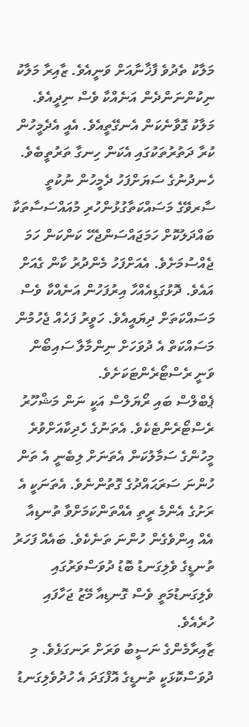މަލާކު ތެދުވެ ފާޚާނާއަށް ވަނީއެވެ. ޒާއިރާ މަލާކު ނިކުންނަންދެން އަނެއްކާ ވެސް ނިދީއެވެ. މަލާކު ގޮވާނެކަން އެނގޭތީއެވެ. އެއީ އެދެމީހުން ކުރާ ދަތުރުތަކުގައި އެކަން ހިނގާ ތަރުތީބެވެ.
ހެނދުނުގެ ސަޔަށްފަހު ދެމީހުން ނުކުތީ ސާރވޭގެ މަސައްކަތާގުޅުންހުރި މުއައްސަސާތަކާ ބައްދަލުކޮށް ހަމަޖައްސަންޖެހޭ ކަންކަން ހަމަ ޖެއްސުމަށެވެ. އެއަށްފަހު މެންދުރު ކާން ގެއަށް އައެވެ. ދޮޅުގަޑިއެއްހާ އިރުފަހުން އަނެއްކާ ވެސް މަސައްކަތަށް ދިޔައީއެވެ. ހަވީރު ފަހެއް ޖެހުމުން މަސައްކަތް އެ ދުވަހަށް ނިންމާލާ ސައިބޯން ވަނީ ރެސްޓޯރެންޓަކަށެވެ.
ޕެބްލްސް ބައި ރޯޔަލްސް އަކީ ނަން މަޝްހޫރު ރެސްޓޯރެންޓެކެވެ. އެތަނުގެ ހެދިކާއަށްވުރެ މީހުންގެ ސަމާލުކަން އެތަނަށް ލިބެނީ އެ ތަން ހުންނަ ސަރަޙައްދުގެ ގޮތުންނެވެ. އެތަނަކީ އެ ރަށުގެ އެންމެ ރީތި އެއްތަންކަމަށްވާ ތުނޑިއާ އެއް އިންވެގެން ހުންނަ ތަނެކެވެ. ބައެއް ފަހަރު ތުނޑީގެ ވެލިގަނޑު ބޮޑު ދުވަސްވަރުގައި ވެލިގަނޑުމަތީ ވެސް ގޮނޑިއާ މޭޒު ޖަހާފައި ހުރެއެވެ.
ޒާއިރާމެންގެ ނަސީބު ވަރަށް ރަނގަޅެވެ. މި ދުވަސްކޮޅަކީ ތުނޑީގެ އޮފްގަދަ އެ ހުދުވެލިގަނޑު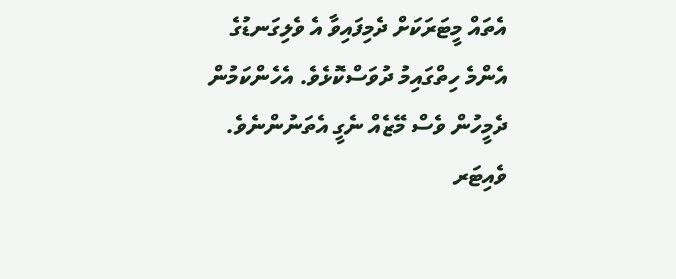އެތައް މީޓަރަކަށް ދެމިފައިވާ އެ ވެލިގަނޑުގެ އެންމެ ހިތްގައިމު ދުވަސްކޮޅެވެ. އެހެންކަމުން ދެމީހުން ވެސް މޭޒެއް ނެގީ އެތަނުންނެވެ.
ވެއިޓަރ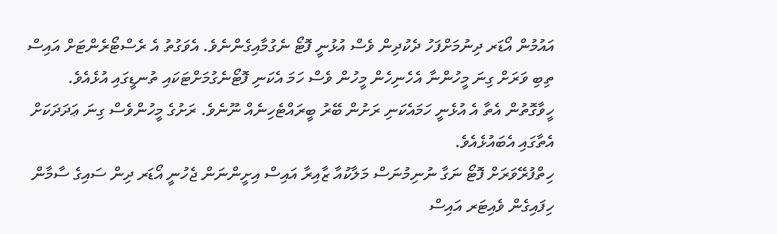އައުމުން އޯޑަރ ދިނުމަށްފަހު ދެކުދިން ވެސް އުޅުނީ ފޮޓޯ ނެގުމާއިގެންނެވެ. އެވަގުތު އެ ރެސްޓޯރެންޓަށް އައިސް ތިބި ވަރަށް ގިނަ މީހުންނާ އެހެނިހެން މީހުން ވެސް ހަމަ އެކަނި ފޮޓޯނެގުމަށްޓަކައި ތުނޑީގައި އުޅެއެވެ. ހީވާގޮތުން އެތާ އެ އުޅެނީ ހަމައެކަނި ރަށުން ބޭރު ބީރައްޓެހިނެއް ނޫނެވެ. ރަށުގެ މީހުންވެސް ގިނަ ޢަދަދަކަށް އެތާގައި އެބައުޅެއެވެ.
ހިތްފުރޭވަރަށް ފޮޓޯ ނަގާ ނުނިމުނަސް މަލާކުއާ ޒާއިރާ އައިސް އިށީންނަން ޖެހުނީ އޯޑަރ ދިން ސައިގެ ސާމާން ހިފައިގެން ވެއިޓަރ އައިސް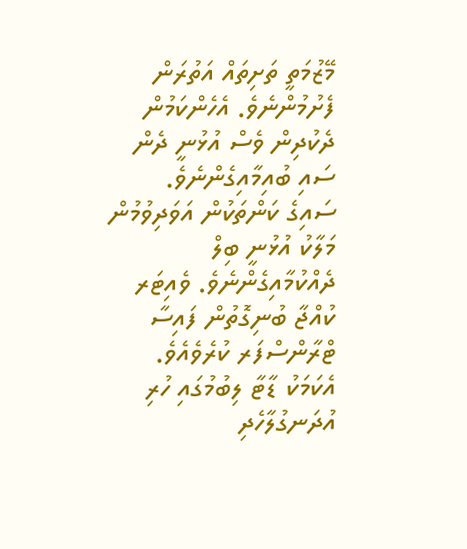މޭޒުމަތީ ތަށިތައް އަތުރަން ފެށުމުންނެވެ. އެހެންކަމުން ދެކުދިން ވެސް އުޅުނީ ދެން ސައި ބުއިމާއިގެންނެވެ.
ސައިގެ ކަންތަކުން އަވަދިވުމުން މަލާކު އުޅުނީ ބިލް ދެއްކުމާއިގެންނެވެ. ވެއިޓަރ ކުއްޖާ ބުނިގޮތުން ފައިސާ ޓްރާންސްފަރ ކުރެވެއެވެ. އެކަމަކު ޑާޓާ ލިބުމުގައި ހުރި އުދަނގުލާހެދި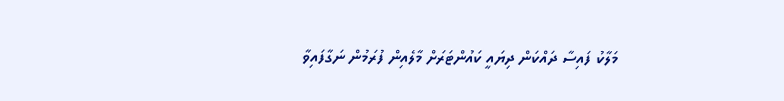މަލާކު ފައިސާ ދައްކަން ދިޔައީ ކައުންޓަރަށް މާލެއިން ފުރަމުން ނަގާފައިވާ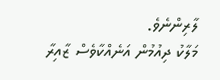ލާރިންނެވެ.
މަލާކު ދިއުމުން އަނެއްކާވެސް ޒާއިރާ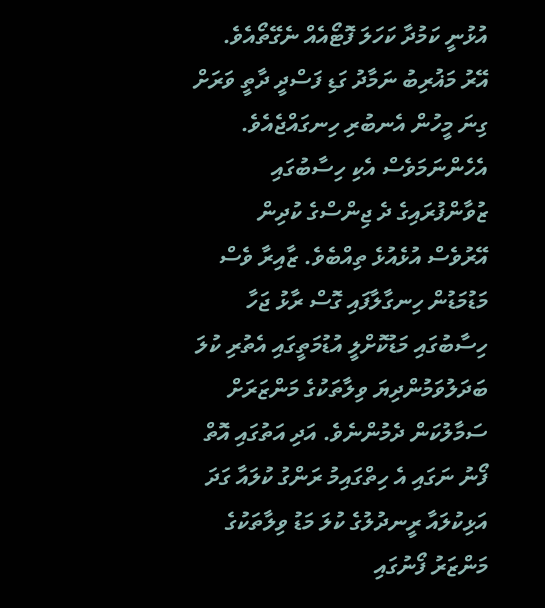އުޅުނީ ކަމުދާ ކަހަލަ ފޮޓޯއެއް ނެގޭތޯއެވެ. އޭރު މަޣުރިބު ނަމާދު ގަޑި ފަސްދީ ދާތީ ވަރަށް ގިނަ މީހުން އެނބުރި ހިނގައްޖެއެވެ. އެހެންނަމަވެސް އެކި ހިސާބުގައި ޒުވާންފުރައިގެ ދެ ޖިންސްގެ ކުދިން އޭރުވެސް އުޅެއުޅެ ތިއްބެވެ. ޒާއިރާ ވެސް މަޑުމަޑުން ހިނގާލާފައި ގޮސް ރާޅު ޖަހާ ހިސާބުގައި މަޑުކޮށްލީ އުޑުމަތީގައި އެތުރި ކުލަ ބަދަލުވަމުންދިޔަ ވިލާތަކުގެ މަންޒަރަށް ސަމާލުކަން ދެމުންނެވެ. އަދި އަތުގައި އޮތް ފޯނު ނަގައި އެ ހިތްގައިމު ރަންގު ކުލައާ ގަދަ އަޅިކުލައާ ރީނދުލުގެ ކުލަ މަޑު ވިލާތަކުގެ މަންޒަރު ފޯނުގައި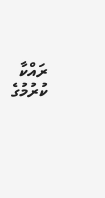ރައްކާ ކުރުމުގެ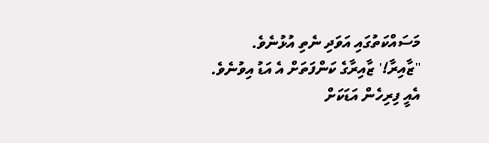މަސައްކަތުގައި އަވަދި ނެތި އުޅުނެވެ.
"ޒާއިރާ!' ޒާއިރާގެ ކަންފަތަށް އެ އަޑު އިވުނެވެ. އެއީ ފިރިހެން އަޑަކަށް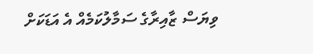ވިޔަސް ޒާއިރާގެ ސަމާލުކަމެއް އެ އަޑަކަށް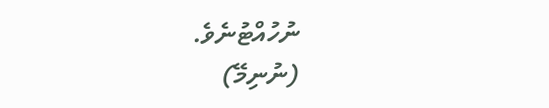ނުހުއްޓުނެވެ.
(ނުނިމޭ)